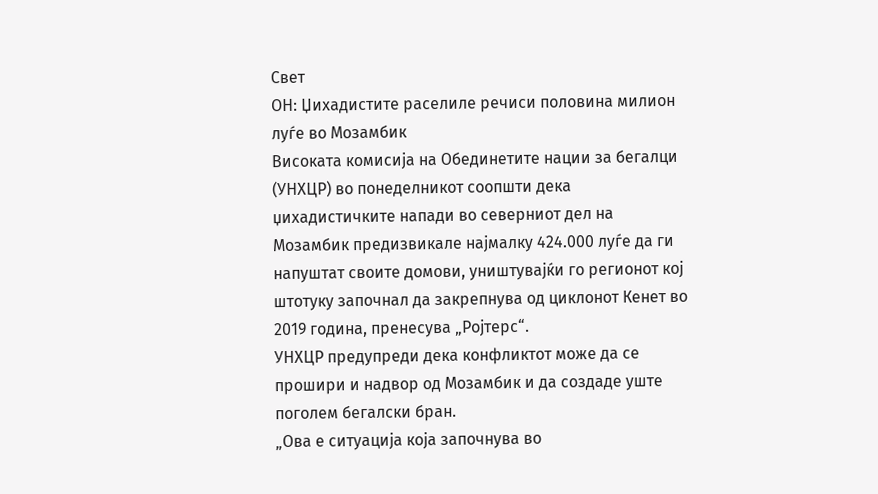Свет
ОН: Џихадистите раселиле речиси половина милион луѓе во Мозамбик
Високата комисија на Обединетите нации за бегалци (УНХЦР) во понеделникот соопшти дека џихадистичките напади во северниот дел на Мозамбик предизвикале најмалку 424.000 луѓе да ги напуштат своите домови, уништувајќи го регионот кој штотуку започнал да закрепнува од циклонот Кенет во 2019 година, пренесува „Ројтерс“.
УНХЦР предупреди дека конфликтот може да се прошири и надвор од Мозамбик и да создаде уште поголем бегалски бран.
„Ова е ситуација која започнува во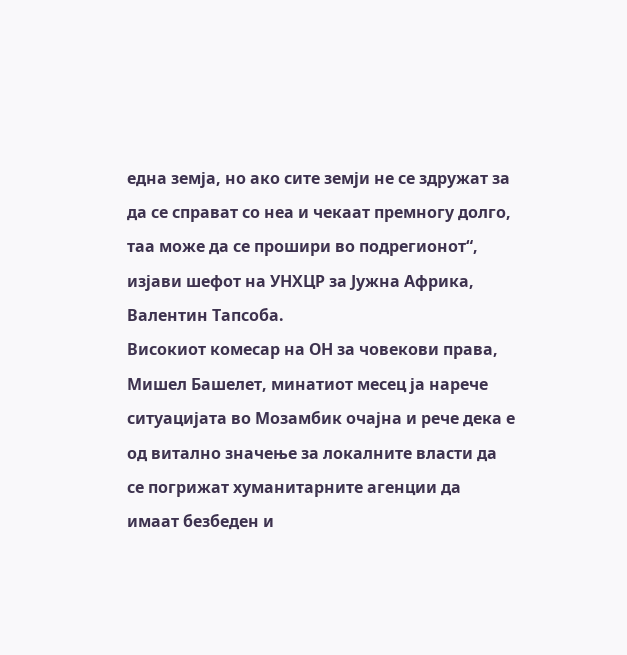една земја, но ако сите земји не се здружат за да се справат со неа и чекаат премногу долго, таа може да се прошири во подрегионот“, изјави шефот на УНХЦР за Јужна Африка, Валентин Тапсоба.
Високиот комесар на ОН за човекови права, Мишел Башелет, минатиот месец ја нарече ситуацијата во Мозамбик очајна и рече дека е од витално значење за локалните власти да се погрижат хуманитарните агенции да имаат безбеден и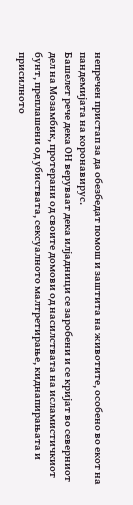непречен пристап за да обезбедат помош и заштита на животите, особено во екот на пандемијата на коронавирус.
Башелет рече дека ОН веруваат дека илјадници се заробени и се кријат во северниот дел на Мозамбик, протерани од своите домови од насилствата на исламистичкиот бунт, преплашени од убиствата, сексуалното малтретирање, киднапирањата и присилното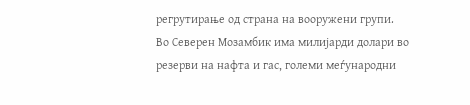регрутирање од страна на вооружени групи.
Во Северен Мозамбик има милијарди долари во резерви на нафта и гас, големи меѓународни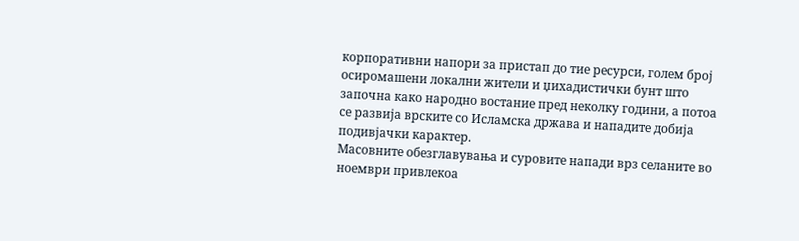корпоративни напори за пристап до тие ресурси, голем број осиромашени локални жители и џихадистички бунт што започна како народно востание пред неколку години, а потоа се развија врските со Исламска држава и нападите добија подивјачки карактер.
Масовните обезглавувања и суровите напади врз селаните во ноември привлекоа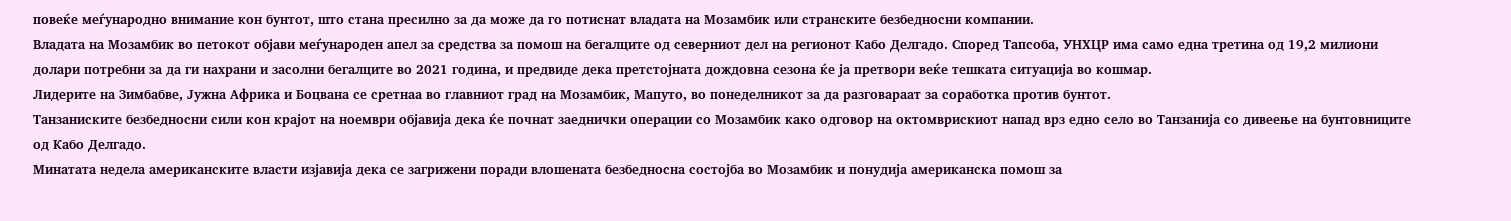повеќе меѓународно внимание кон бунтот, што стана пресилно за да може да го потиснат владата на Мозамбик или странските безбедносни компании.
Владата на Мозамбик во петокот објави меѓународен апел за средства за помош на бегалците од северниот дел на регионот Кабо Делгадо. Според Тапсоба, УНХЦР има само една третина од 19,2 милиони долари потребни за да ги нахрани и засолни бегалците во 2021 година, и предвиде дека претстојната дождовна сезона ќе ја претвори веќе тешката ситуација во кошмар.
Лидерите на Зимбабве, Јужна Африка и Боцвана се сретнаа во главниот град на Мозамбик, Мапуто, во понеделникот за да разговараат за соработка против бунтот.
Танзаниските безбедносни сили кон крајот на ноември објавија дека ќе почнат заеднички операции со Мозамбик како одговор на октомврискиот напад врз едно село во Танзанија со дивеење на бунтовниците од Кабо Делгадо.
Минатата недела американските власти изјавија дека се загрижени поради влошената безбедносна состојба во Мозамбик и понудија американска помош за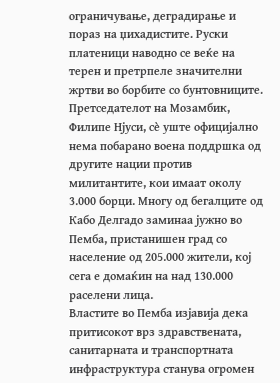ограничување, деградирање и пораз на џихадистите. Руски платеници наводно се веќе на терен и претрпеле значителни жртви во борбите со бунтовниците.
Претседателот на Мозамбик, Филипе Нјуси, сè уште официјално нема побарано воена поддршка од другите нации против милитантите, кои имаат околу 3.000 борци. Многу од бегалците од Кабо Делгадо заминаа јужно во Пемба, пристанишен град со население од 205.000 жители, кој сега е домаќин на над 130.000 раселени лица.
Властите во Пемба изјавија дека притисокот врз здравствената, санитарната и транспортната инфраструктура станува огромен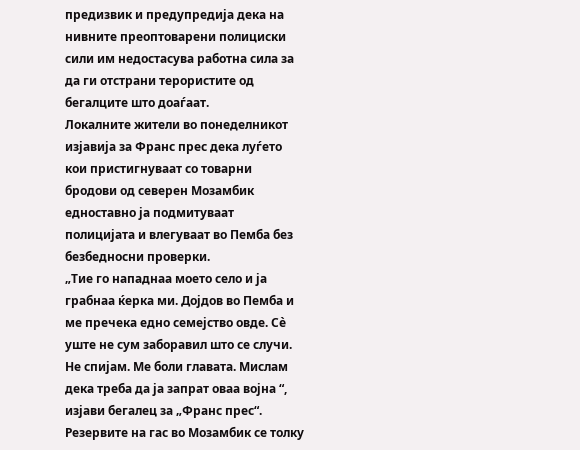предизвик и предупредија дека на нивните преоптоварени полициски сили им недостасува работна сила за да ги отстрани терористите од бегалците што доаѓаат.
Локалните жители во понеделникот изјавија за Франс прес дека луѓето кои пристигнуваат со товарни бродови од северен Мозамбик едноставно ја подмитуваат полицијата и влегуваат во Пемба без безбедносни проверки.
„Тие го нападнаа моето село и ја грабнаа ќерка ми. Дојдов во Пемба и ме пречека едно семејство овде. Сè уште не сум заборавил што се случи. Не спијам. Ме боли главата. Мислам дека треба да ја запрат оваа војна “, изјави бегалец за „Франс прес“.
Резервите на гас во Мозамбик се толку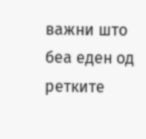важни што беа еден од ретките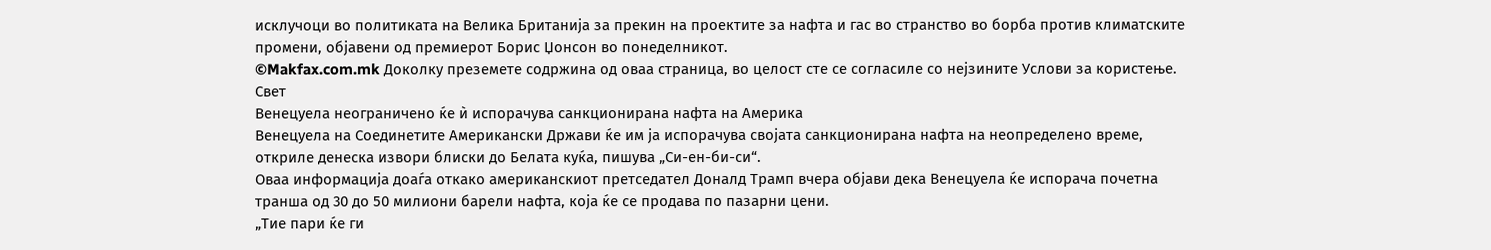исклучоци во политиката на Велика Британија за прекин на проектите за нафта и гас во странство во борба против климатските промени, објавени од премиерот Борис Џонсон во понеделникот.
©Makfax.com.mk Доколку преземете содржина од оваа страница, во целост сте се согласиле со нејзините Услови за користење.
Свет
Венецуела неограничено ќе ѝ испорачува санкционирана нафта на Америка
Венецуела на Соединетите Американски Држави ќе им ја испорачува својата санкционирана нафта на неопределено време, откриле денеска извори блиски до Белата куќа, пишува „Си-ен-би-си“.
Оваа информација доаѓа откако американскиот претседател Доналд Трамп вчера објави дека Венецуела ќе испорача почетна транша од 30 до 50 милиони барели нафта, која ќе се продава по пазарни цени.
„Тие пари ќе ги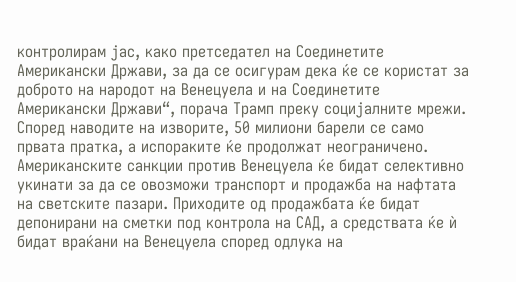контролирам јас, како претседател на Соединетите Американски Држави, за да се осигурам дека ќе се користат за доброто на народот на Венецуела и на Соединетите Американски Држави“, порача Трамп преку социјалните мрежи.
Според наводите на изворите, 50 милиони барели се само првата пратка, а испораките ќе продолжат неограничено. Американските санкции против Венецуела ќе бидат селективно укинати за да се овозможи транспорт и продажба на нафтата на светските пазари. Приходите од продажбата ќе бидат депонирани на сметки под контрола на САД, а средствата ќе ѝ бидат враќани на Венецуела според одлука на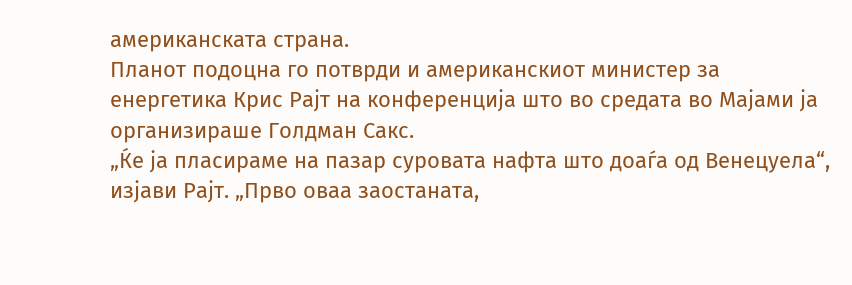американската страна.
Планот подоцна го потврди и американскиот министер за енергетика Крис Рајт на конференција што во средата во Мајами ја организираше Голдман Сакс.
„Ќе ја пласираме на пазар суровата нафта што доаѓа од Венецуела“, изјави Рајт. „Прво оваа заостаната,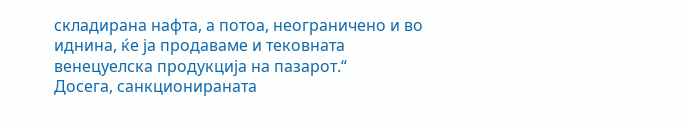складирана нафта, а потоа, неограничено и во иднина, ќе ја продаваме и тековната венецуелска продукција на пазарот.“
Досега, санкционираната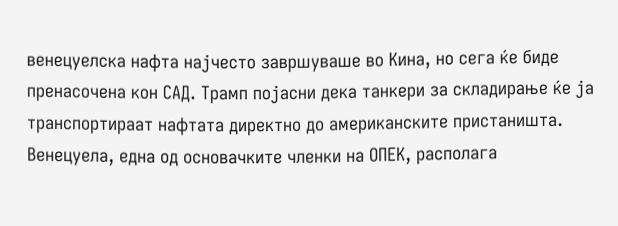венецуелска нафта најчесто завршуваше во Кина, но сега ќе биде пренасочена кон САД. Трамп појасни дека танкери за складирање ќе ја транспортираат нафтата директно до американските пристаништа.
Венецуела, една од основачките членки на ОПЕК, располага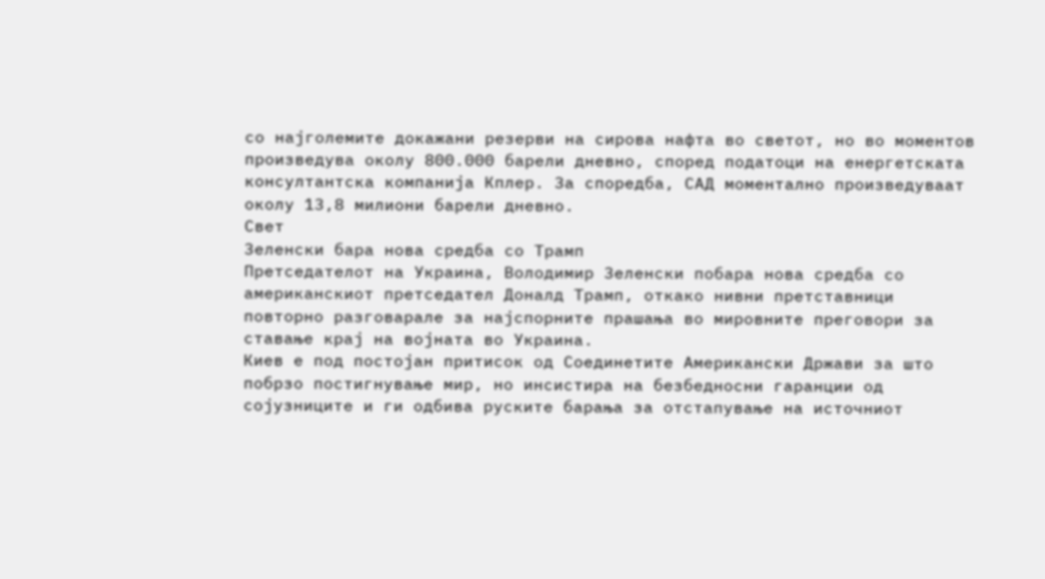со најголемите докажани резерви на сирова нафта во светот, но во моментов произведува околу 800.000 барели дневно, според податоци на енергетската консултантска компанија Кплер. За споредба, САД моментално произведуваат околу 13,8 милиони барели дневно.
Свет
Зеленски бара нова средба со Трамп
Претседателот на Украина, Володимир Зеленски побара нова средба со американскиот претседател Доналд Трамп, откако нивни претставници повторно разговарале за најспорните прашања во мировните преговори за ставање крај на војната во Украина.
Киев е под постојан притисок од Соединетите Американски Држави за што побрзо постигнување мир, но инсистира на безбедносни гаранции од сојузниците и ги одбива руските барања за отстапување на источниот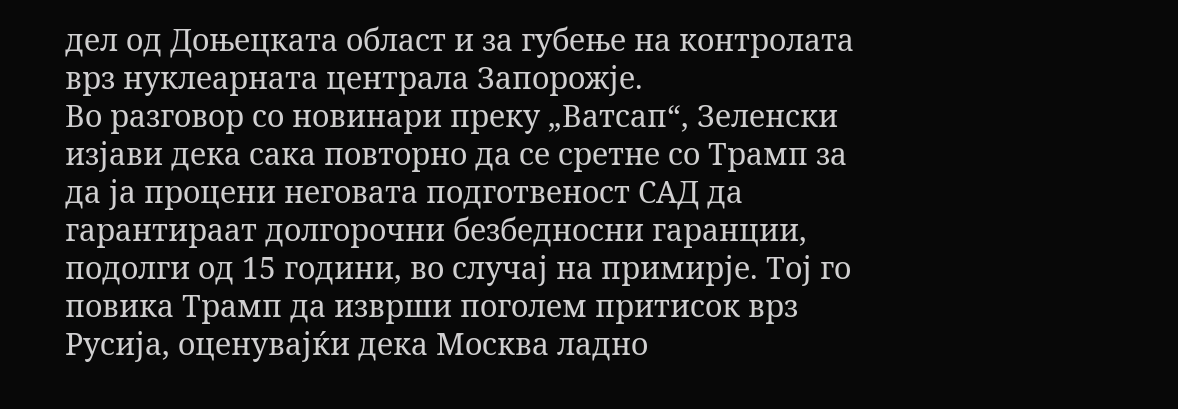дел од Доњецката област и за губење на контролата врз нуклеарната централа Запорожје.
Во разговор со новинари преку „Ватсап“, Зеленски изјави дека сака повторно да се сретне со Трамп за да ја процени неговата подготвеност САД да гарантираат долгорочни безбедносни гаранции, подолги од 15 години, во случај на примирје. Тој го повика Трамп да изврши поголем притисок врз Русија, оценувајќи дека Москва ладно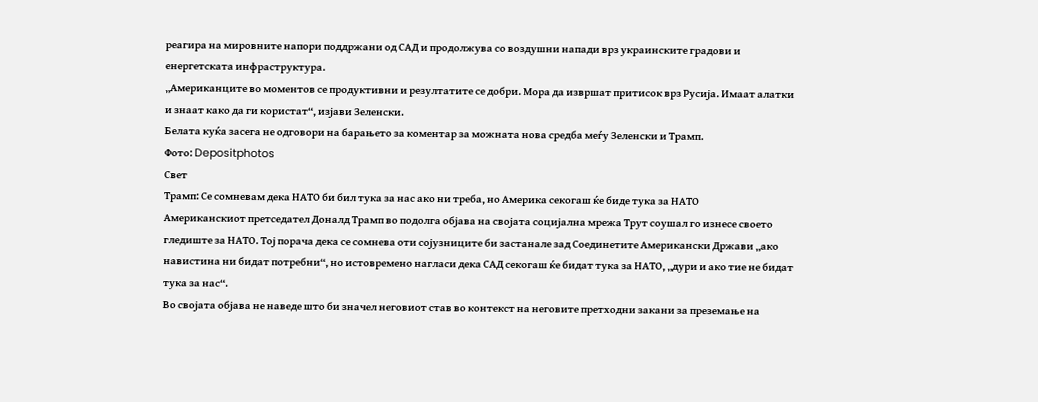реагира на мировните напори поддржани од САД и продолжува со воздушни напади врз украинските градови и енергетската инфраструктура.
„Американците во моментов се продуктивни и резултатите се добри. Мора да извршат притисок врз Русија. Имаат алатки и знаат како да ги користат“, изјави Зеленски.
Белата куќа засега не одговори на барањето за коментар за можната нова средба меѓу Зеленски и Трамп.
Фото: Depositphotos
Свет
Трамп: Се сомневам дека НАТО би бил тука за нас ако ни треба, но Америка секогаш ќе биде тука за НАТО
Американскиот претседател Доналд Трамп во подолга објава на својата социјална мрежа Трут соушал го изнесе своето гледиште за НАТО. Тој порача дека се сомнева оти сојузниците би застанале зад Соединетите Американски Држави „ако навистина ни бидат потребни“, но истовремено нагласи дека САД секогаш ќе бидат тука за НАТО, „дури и ако тие не бидат тука за нас“.
Во својата објава не наведе што би значел неговиот став во контекст на неговите претходни закани за преземање на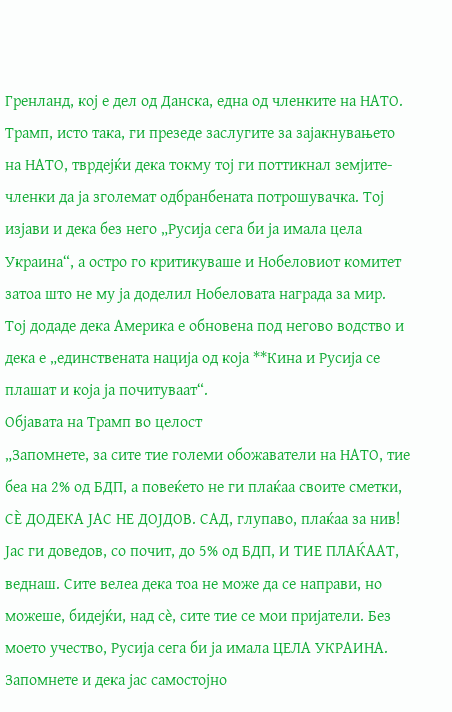Гренланд, кој е дел од Данска, една од членките на НАТО.
Трамп, исто така, ги презеде заслугите за зајакнувањето на НАТО, тврдејќи дека токму тој ги поттикнал земјите-членки да ја зголемат одбранбената потрошувачка. Тој изјави и дека без него „Русија сега би ја имала цела Украина“, а остро го критикуваше и Нобеловиот комитет затоа што не му ја доделил Нобеловата награда за мир.
Тој додаде дека Америка е обновена под негово водство и дека е „единствената нација од која **Кина и Русија се плашат и која ја почитуваат“.
Објавата на Трамп во целост
„Запомнете, за сите тие големи обожаватели на НАТО, тие беа на 2% од БДП, а повеќето не ги плаќаа своите сметки, СÈ ДОДЕКА ЈАС НЕ ДОЈДОВ. САД, глупаво, плаќаа за нив! Јас ги доведов, со почит, до 5% од БДП, И ТИЕ ПЛАЌААТ, веднаш. Сите велеа дека тоа не може да се направи, но можеше, бидејќи, над сè, сите тие се мои пријатели. Без моето учество, Русија сега би ја имала ЦЕЛА УКРАИНА.
Запомнете и дека јас самостојно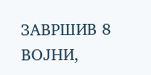ЗАВРШИВ 8 ВОЈНИ,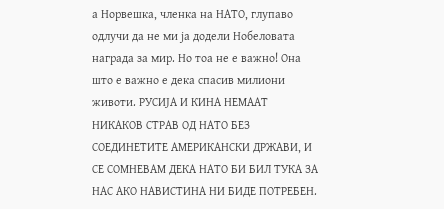а Норвешка, членка на НАТО, глупаво одлучи да не ми ја додели Нобеловата награда за мир. Но тоа не е важно! Она што е важно е дека спасив милиони животи. РУСИЈА И КИНА НЕМААТ НИКАКОВ СТРАВ ОД НАТО БЕЗ СОЕДИНЕТИТЕ АМЕРИКАНСКИ ДРЖАВИ, И СЕ СОМНЕВАМ ДЕКА НАТО БИ БИЛ ТУКА ЗА НАС АКО НАВИСТИНА НИ БИДЕ ПОТРЕБЕН.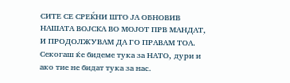СИТЕ СЕ СРЕЌНИ ШТО ЈА ОБНОВИВ НАШАТА ВОЈСКА ВО МОЈОТ ПРВ МАНДАТ, И ПРОДОЛЖУВАМ ДА ГО ПРАВАМ ТОА.
Секогаш ќе бидеме тука за НАТО, дури и ако тие не бидат тука за нас.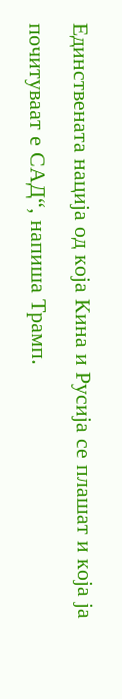Единствената нација од која Кина и Русија се плашат и која ја почитуваат е САД“, напиша Трамп.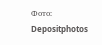Фото: Depositphotos